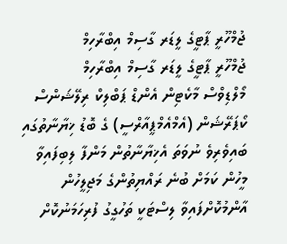ޖުމްހޫރީ ޕާޓީގެ ލީޑަރ ގާސިމް އިބްރާހިމް
ޖުމްހޫރީ ޕާޓީގެ ލީޑަރ ގާސިމް އިބްރާހިމް
މޯލްޑިވްސް މާކެޓިން އެންޑް ޕަބްލިކް ރިލޭޝަންސް ކޯޕަރޭޝަން (އެމްއެމްޕީއާރްސީ) ގެ ބޮޑު ޚިޔާނާތުގައި ބައިވެރިވެ ނުވަތަ އެޚިޔާނާތުން މަންފާ ލިބިފައިވާ މީހުން ކަމަށް ބުނެ ރައްޔިތުންގެ މަޖިލީހުން އާންމުކޮށްފައިވާ ލިސްޓަކީ ތަހުގީގު ފުރިހަމަނުކޮށް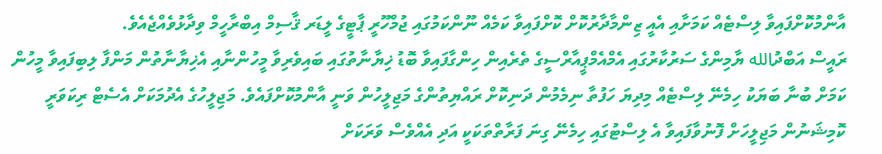އާންމުކޮށްފައިވާ ލިސްޓެއް ކަމަށާއި އެއީ ޒިންމާދާރުކޮށް ކޮށްފައިވާ ކަމެއް ނޫންކަމުގައި ޖުމްހޫރީ ޕާޓީގެ ލީޑަރ ޤާސިމް އިބްރާހީމް ވިދާޅުވެއްޖެއެވެ.
ރައީސް އަބްދުالله ޔާމިންގެ ސަރުކާރުގައި އެމްއެމްޕީއާރްސީގެ ތެރެއިން ހިންގާފައިވާ ބޮޑު ޚިޔާނާތުގައި ބައިވެރިވާ މީހުންނާއި އެޚިޔާނާތުން މަންފާ ލިބިފައިވާ މީހުން ކަމަށް ބުނާ ބަޔަކު ހިމެނޭ ލިސްޓެއް މިދިޔަ ހަފުތާ ނިމެމުން ދަނިކޮށް ރައްޔިތުންގެ މަޖިލީހުން ވަނީ އާންމުކޮށްފައެވެ. މަޖިލީހުގެ އެދުމަކަށް އެސެޓް ރިކަވަރީ ކޮމިޝަނުން މަޖިލީހަށް ފޮނުވާފައިވާ އެ ލިސްޓުގައި ހިމެނޭ ގިނަ ފަރާތްތަކަކީ އަދި އެއްވެސް ވަރަކަށް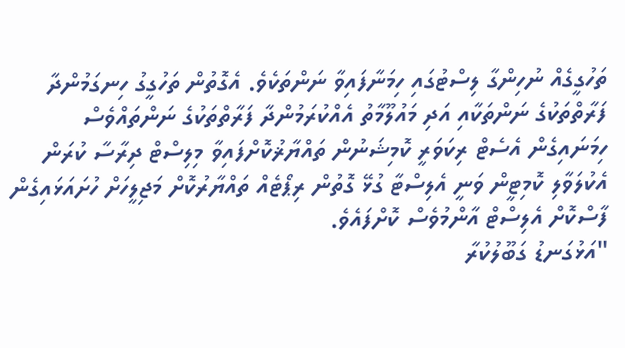ތަހުގީގެއް ނުހިންގާ ލިސްޓުގައި ހިމަނާފައިވާ ނަންތަކެވެ. އެގޮތުން ތަހުގީގު ހިނގަމުންދާ ފަރާތްތަކުގެ ނަންތަކާއި އަދި މައުލޫމާތު އެއްކުރަމުންދާ ފަރާތްތަކުގެ ނަންތައްވެސް ހިމަނައިގެން އެސެޓް ރިކަވަރީ ކޮމިޝަނުން ތައްޔާޜުކޮށްފައިވާ މިލިސްޓް ދިރާސާ ކުރަން އެކުލަވާލި ކޮމިޓީން ވަނީ އެލިސްޓާ ގުޅޭ ގޮތުން ރިޕޯޓެއް ތައްޔާރުކޮށް މަޖިލީހަށް ހުށައަޅައިގެން ފާސްކޮށް އެލިސްޓް އާންމުވެސް ކޮށްފައެވެ.
"އަޅުގަނޑު ގަބޫލުކުރާ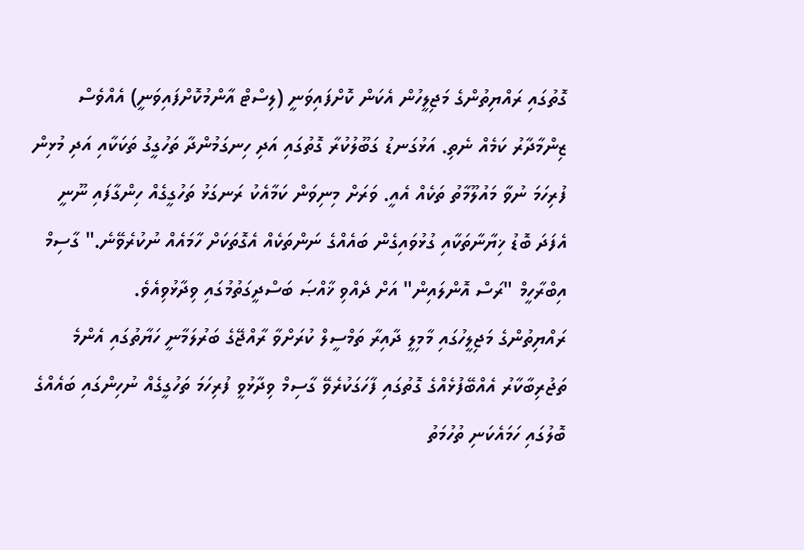ގޮތުގައި ރައްޔިތުންގެ މަޖިލީހުން އެކަން ކޮށްފައިވަނީ (ލިސްޓް އާންމުކޮށްފައިވަނީ) އެއްވެސް ޒިންމާދާރު ކަމެއް ނެތި. އަޅުގަނޑު ގަބޫލުކުރާ ގޮތުގައި އަދި ހިނގަމުންދާ ތަހުގީގު ތަކަކާއި އަދި މުޅިން ފުރިހަމަ ނުވާ މައުލޫމާތު ތަކެއް އެއީ. ވަރަށް މިނިވަން ކަމާއެކު ރަނގަޅު ތަހުގީގެއް ހިންގާފައި ނޫނީ އެފަދަ ބޮޑު ޚިޔާނާތަކާއި ގުޅުވައިގެން ބައެއްގެ ނަންތަކެއް އެގޮތަކަށް ހާމައެއް ނުކުރެވޭނެ." ގާސިމް އިބްރާހީމް "ރަސް އޮންލައިން" އަށް ދެއްވި ޚާއްޞަ ބަސްދީގަތުމުގައި ވިދާޅުވިއެވެ.
ރައްޔިތުންގެ މަޖިލީހުގައި މާމިލީ ދާއިރާ ތަމްސީލް ކުރަށްވާ ރާއްޖޭގެ ބަރުލަމާނީ ހަޔާތުގައި އެންމެ ތަޖުރިބާކާރު އެއްބޭފުޅެއްގެ ގޮތުގައި ފާހަގަކުރެވޭ ގާސިމް ވިދާޅުވީ ފުރިހަމަ ތަހުގީގެއް ނުހިންގައި ބައެއްގެ ބޮލުގައި ހަމައެކަނި ތުހުމަތު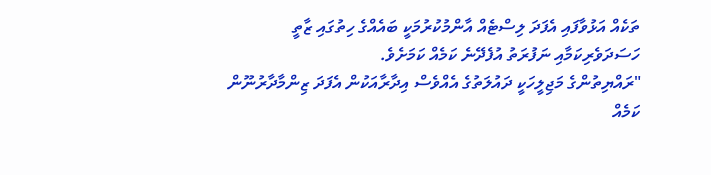ތަކެއް އަޅުވާފައި އެފަދަ ލިސްޓެއް އާންމުކުރުމަކީ ބައެއްގެ ހިތުގައި ޒާތީ ހަސަދަވެރިކަމާއި ނަފުރަތު އުފެދޭނެ ކަމެއް ކަމަށެވެ.
"ރައްޔިތުންގެ މަޖިލީހަކީ ދައުލަތުގެ އެއްވެސް އިދާރާއަކުން އެފަދަ ޒިންމާދާރުނޫން ކަމެއް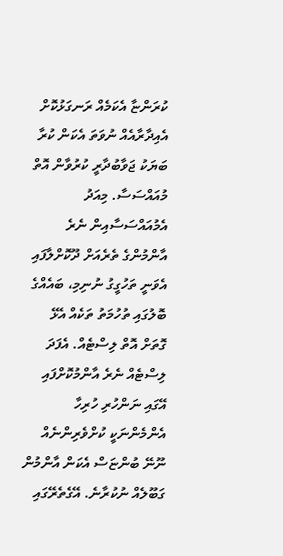ކުރަންޏާ އެކަމެއް ރަނގަޅުކޮށް އެއިދާރާއެއް ނުވަތަ އެކަން ކުރާ ބަޔަކު ޖަވާބުދާރީ ކުރުވާން އޮތް މުއައްސަސާ. މިއަދު އެމުއައްސަސާއިން ނެރެ އާންމުންގެ ތެރެއަށް ދޫކޮށްލާފައި އެވަނީ ތަހުގީގު ނުނިމި، ބައެއްގެ ބޮލުގައި ތުހުމަތު ތަކެއް އެޅޭ ގޮތަށް އޮތް ލިސްޓެއް. އެފަދަ ލިސްޓެއް ނެރެ އާންމުކޮށްފައި އޭގައި ނަންހުރި ހުރިހާ އެންމެންނަކީ ކުށްވެރިންނެއް ނޫނޭ ބުންޏަސް އެކަން އާންމުން ގަބޫލެއް ނުކުރާނެ. އޭގެތެރޭގައި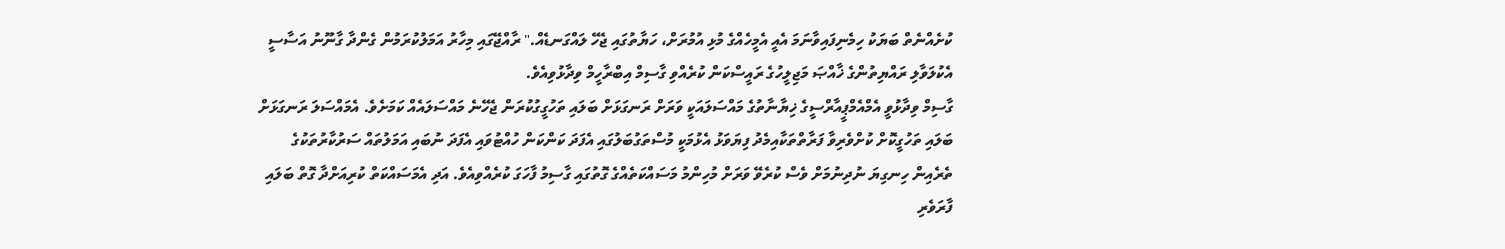ކުށެއްނެތް ބަޔަކު ހިމެނިފައިވާނަމަ އެއީ އެމީހެއްގެ މުޅި އުމުރަށް، ހަޔާތުގައި ޖެހޭ ލައްގަނޑެއް." ރާއްޖޭގައި މިހާރު އަމަލުކުރަމުން ގެންދާ ގާނޫނު އަސާސީ އެކުލަވާލި ރައްޔިތުންގެ ޚާއްޞަ މަޖިލީހުގެ ރައީސްކަން ކުރެއްވި ގާސިމް އިބްރާހީމް ވިދާޅުވިއެވެ.
ގާސިމް ވިދާޅުވީ އެމްއެމްޕީއާރްސީގެ ޚިޔާނާތުގެ މައްސަލައަކީ ވަރަށް ރަނގަޅަށް ބަލައި ތަހުގީގުކުރަން ޖެހޭނެ މައްސަލައެއް ކަމަށެވެ. އެމައްސަލަ ރަނގަޅަށް ބަލައި ތަހުގީކޮށް ކުށްވެރިވާ ފަރާތްތަކާއިމެދު ފިޔަވަޅު އެޅުމަކީ މުސްތަގުބަލުގައި އެފަދަ ކަންކަން ހުއްޓުވައި އެފަދަ ނުބައި އަމަލުތައް ސަރުކާރުތަކުގެ ތެރެއިން ހިނގިޔަ ނުދިނުމަށް ވެސް ކުރެވޭ ވަރަށް މުހިންމު މަސައްކަތެއްގެ ގޮތުގައި ގާސިމު ފާހަގަ ކުރެއްވިއެވެ. އަދި އެމަސައްކަތް ކުރިއަށްދާ ގޮތް ބަލައި ފާރަވެރި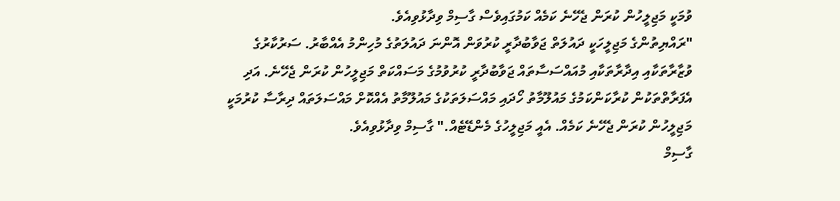ވުމަކީ މަޖިލީހުން ކުރަން ޖެހޭނެ ކަމެއް ކަމުގައިވެސް ގާސިމް ވިދާޅުވިއެވެ.
"ރައްޔިތުންގެ މަޖިލީހަކީ ދައުލަތް ޖަވާބުދާރީ ކުރުވަން އޮންނަ ދައުލަތުގެ މުހިންމު އެއްބާރު. ސަރުކާރުގެ ވުޒާރާތަކާއި އިދާރާތަކާއި މުއައްސަސާތައް ޖަވާބުދާރީ ކުރުވުމުގެ މަސައްކަތް މަޖިލީހުން ކުރަން ޖެހޭނެ. އަދި އެފަރާތްތަކުން ކުރާކަންކަމުގެ މައުލޫމާތު ހޯދައި މައްސަލަތަކުގެ މައުލޫމާތު އެއްކޮށް މައްސަލަތައް ދިރާސާ ކުރުމަކީ މަޖިލީހުން ކުރަން ޖެހޭނެ ކަމެއް. އެއީ މަޖިލީހުގެ މެންޑޭޓެއް." ގާސިމް ވިދާޅުވިއެވެ.
ގާސިމް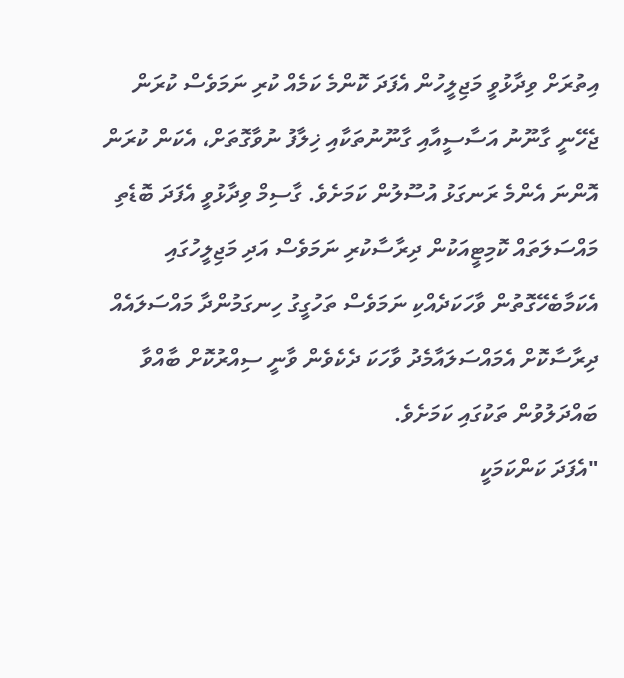އިތުރަށް ވިދާޅުވީ މަޖިލީހުން އެފަދަ ކޮންމެ ކަމެއް ކުރި ނަމަވެސް ކުރަން ޖެހޭނީ ގާނޫނު އަސާސީއާއި ގާނޫނުތަކާއި ޚިލާފު ނުވާގޮތަށް، އެކަން ކުރަން އޮންނަ އެންމެ ރަނގަޅު އުސޫލުން ކަމަށެވެ. ގާސިމް ވިދާޅުވީ އެފަދަ ބޮޑެތި މައްސަލަތައް ކޮމިޓީއަކުން ދިރާސާކުރި ނަމަވެސް އަދި މަޖިލީހުގައި އެކަމާބެހޭގޮތުން ވާހަކަދެއްކި ނަމަވެސް ތަހުގީގު ހިނގަމުންދާ މައްސަލައެއް ދިރާސާކޮށް އެމައްސަލައާމެދު ވާހަކަ ދެކެވެން ވާނީ ސިއްރުކޮށް ބާއްވާ ބައްދަލުވުން ތަކުގައި ކަމަށެވެ.
"އެފަދަ ކަންކަމަކީ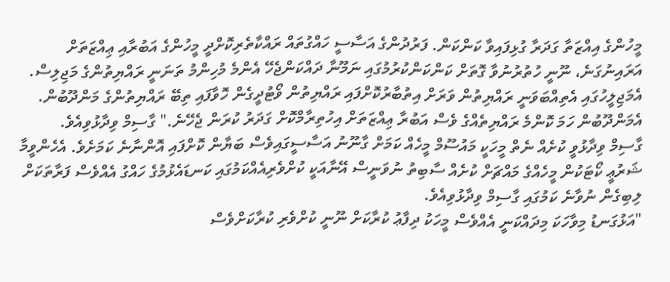މީހުންގެ އިއްޒަތާ ގަދަރާ ގުޅިފައިވާ ކަންކަން. ފަރުދުންގެ އަސާސީ ހައްގުތައް ރައްކާތެރިކޮށްދީ މީހުންގެ އަބުރާއި ޢިއްޒަތަށް އަރައިނުގަނެ، ނޫނީ ހުތުރުނުވާ ގޮތަށް ކަންކަންކުރުމުގައި ނަމޫނާ ދައްކަންޖެހޭ އެންމެ މުހިންމު ތަނަނީ ރައްޔިތުންގެ މަޖިލިސް. އެމަޖިލީހުގައި އެތިއްބަވަނީ ރައްޔިތުން ވަރަށް އިތުބާރުކޮށްފައި ރައްޔިތުން ވޯޓުދީގެން ހޮވާފައި ތިބޭ ރައްޔިތުންގެ މަންދޫބުން. އެމަންދޫބުން ހަމަ ކޮންމެ ރައްޔިތެއްގެ ވެސް އަބުރާ ޢިއްޒަތަށް އިހުތިރާމްކޮށް ގަދަރު ކުރަން ޖެހޭނެ." ގާސިމް ވިދާޅުވިއެވެ.
ގާސިމް ވިދާޅުވީ ކުށެއް ނެތް މީހަކީ މައުސޫމް މީހެއް ކަމަށް ގާނޫނު އަސާސީގައިވެސް ބަޔާން ކޮށްފައި އޮންނާނެ ކަމަށެވެ. އެހެންވީމާ ޝަރުޢީ ކޯޓަކުން މީހެއްގެ މައްޗަށް ކުށެއް ސާބިތު ނުވަނީސް އޭނާއަކީ ކުށްވެރިއެއްކަމުގައި ކަނޑައެޅުމުގެ ހައްގު އެއްވެސް ފަރާތަކަށް ލިބިގެން ނުވާނެ ކަމުގައި ގާސިމް ވިދާޅުވިއެވެ.
"އަޅުގަނޑު މިވާހަކަ މިދައްކަނީ އެއްވެސް މީހަކު ދިފާޢު ކުރާކަށް ނޫނީ ކުށްވެރި ކުރާކަށްވެސް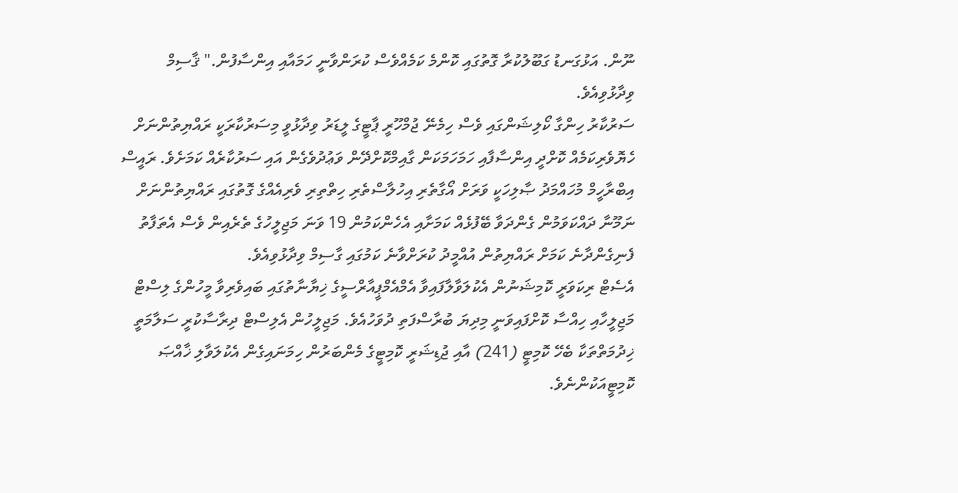ނޫން. އަޅުގަނޑު ގަބޫލުކުރާ ގޮތުގައި ކޮންމެ ކަމެއްވެސް ކުރަންވާނީ ހަމައާއި އިންސާފުން." ޤާސިމް ވިދާޅުވިއެވެ.
ސަރުކާރު ހިންގާ ކޯލިޝަންގައި ވެސް ހިމެނޭ ޖުމްހޫރީ ޕާޓީގެ ލީޑަރު ވިދާޅުވީ މިސަރުކާރަކީ ރައްޔިތުންނަށް ހެޔޮވެރިކަމެއް ކޮށްދީ އިންސާފާއި ހަމަހަމަކަން ގާއިމްކޮށްދޭން ވަޢުދުވެގެން އައި ސަރުކާރެއް ކަމަށެވެ. ރައީސް އިބްރާހީމް މުހައްމަދު ޞާލިހަކީ ވަރަށް އޯގާތެރި އިހުލާސްތެރި ހިތްތިރި ވެރިއެއްގެ ގޮތުގައި ރައްޔިތުންނަށް ނަމޫނާ ދައްކަވަމުން ގެންދަވާ ބޭފުޅެއް ކަމަށާއި އެހެންކަމުން 19 ވަނަ މަޖިލީހުގެ ތެރެއިން ވެސް އެތަފާތު ފެނިގެންދާނެ ކަމަށް ރައްޔިތުން އުއްމީދު ކުރަށްވާނެ ކަމުގައި ގާސިމް ވިދާޅުވިއެވެ.
އެސެޓް ރިކަވަރީ ކޮމިޝަނުން އެކުލަވާލާފައިވާ އެމްއެމްޕީއާރްސީގެ ޚިޔާނާތުގައި ބައިވެރިވާ މީހުންގެ ލިސްޓް މަޖިލީހާއި ހިއްސާ ކޮށްފައިވަނީ މިދިޔަ ބުރާސްފަތި ދުވަހުއެވެ. މަޖިލީހުން އެލިސްޓް ދިރާސާކުރީ ސަލާމަތީ ޚިދުމަތްތަކާ ބެހޭ ކޮމިޓީ (241) އާއި ޖުޑިޝަރީ ކޮމިޓީގެ މެންބަރުން ހިމަނައިގެން އެކުލަވާލި ޚާއްޞަ ކޮމިޓީއަކުންނެވެ.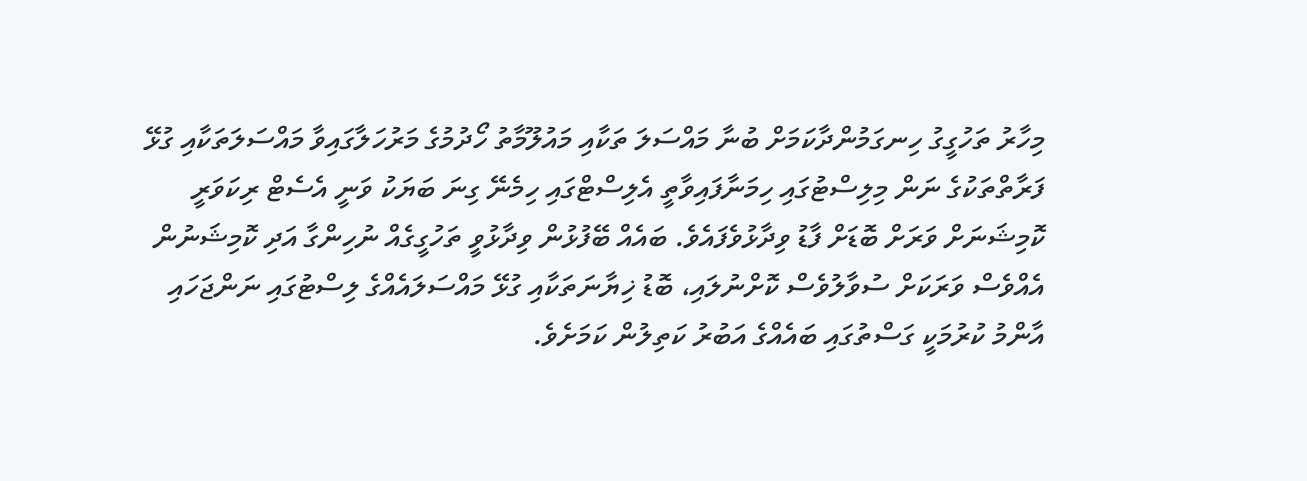މިހާރު ތަހުގީގު ހިނގަމުންދާކަމަށް ބުނާ މައްސަލަ ތަކާއި މައުލޫމާތު ހޯދުމުގެ މަރުހަލާގައިވާ މައްސަލަތަކާއި ގުޅޭ ފަރާތްތަކުގެ ނަން މިލިސްޓުގައި ހިމަނާފައިވާތީ އެލިސްޓްގައި ހިމެނޭ ގިނަ ބަޔަކު ވަނީ އެސެޓް ރިކަވަރީ ކޮމިޝަނަށް ވަރަށް ބޮޑަށް ފާޑު ވިދާޅުވެފައެވެ. ބައެއް ބޭފުޅުން ވިދާޅުވީ ތަހުގީގެއް ނުހިންގާ އަދި ކޮމިޝަނުން އެއްވެސް ވަރަކަށް ސުވާލުވެސް ކޮށްނުލައި، ބޮޑު ޚިޔާނަތަކާއި ގުޅޭ މައްސަލައެއްގެ ލިސްޓުގައި ނަންޖަހައި އާންމު ކުރުމަކީ ގަސްތުގައި ބައެއްގެ އަބުރު ކަތިލުން ކަމަށެވެ.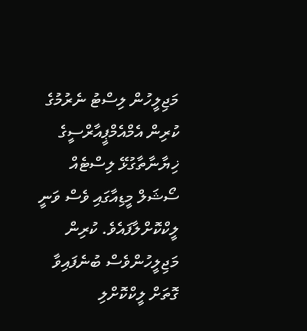މަޖިލީހުން ލިސްޓު ނެރުމުގެ ކުރިން އެމްއެމްޕީއާރްސީގެ ޚިޔާނާތާގުޅޭ ލިސްޓެއް ސޯޝަލް މީޑިއާގައި ވެސް ވަނީ ލީކްކޮށްލާފައެވެ. ކުރިން މަޖިލީހުންވެސް ބުނެފައިވާ ގޮތަށް ލީކްކޮށްލި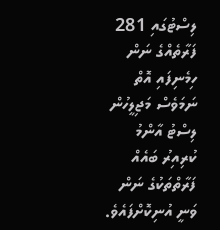ލިސްޓުގައި 281 ފަރާތެއްގެ ނަން ހިމެނިފައި އޮތް ނަމަވެސް މަޖިލީހުން ލިސްޓު އާންމު ކުރިއިރު ބައެއް ފަރާތްތަކުގެ ނަން ވަނީ އުނިކޮށްފައެވެ.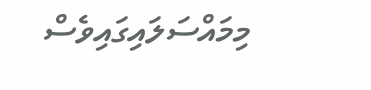މިމައްސަލައިގައިވެސް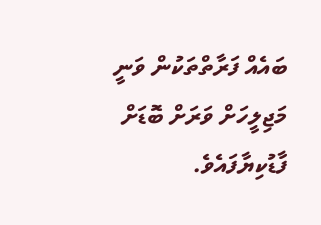ބައެއް ފަރާތްތަކުން ވަނީ މަޖިލީހަށް ވަރަށް ބޮޑަށް ފާޑުކިޔާފައެވެ.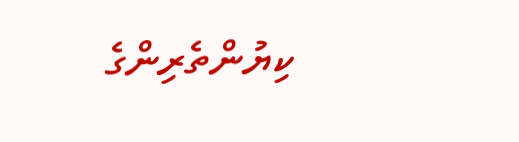ކިޔުންތެރިންގެ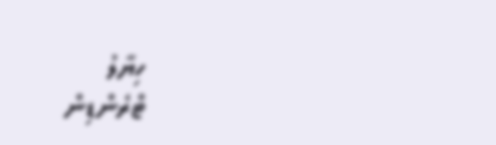ހިޔާލު
ޓްރެންޑިން